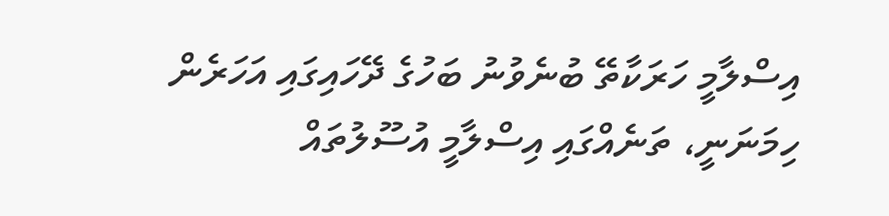އިސްލާމީ ހަރަކާތޭ ބުނެވުނު ބަހުގެ ދޭހައިގައި އަހަރެން ހިމަނަނީ، ތަނެއްގައި އިސްލާމީ އުސޫލުތައް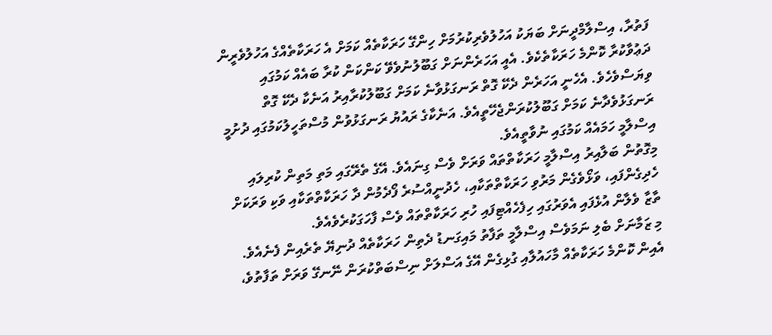ފަތުރާ، އިސްލާމްދީނަށް ބަޔަކު އަހުލުވެރިކުރުމަށް ހިންގޭ ހަރަކާތެއް ކަމަށް އެ ހަރަކާތެއްގެ އަހުލުވެރީން ދަޢުވާކުރާ ކޮންމެ ހަރަކާތެކެވެ. އެއީ އަހަރެންނަށް ގަބޫލުނުވެވޭ ކަންކަން ކުރާ ބައެއް ކަމުގައި ވިޔަސްވެހެވެ. އެހެނީ އަހަރެން ދެކޭ ގޮތް ރަނގަޅުވާނެ ކަމަށް ގަބޫލުކުރާއިރު އަނެކާ ދެކޭ ގޮތް ރަނގަޅުވެދާނެ ކަމަށް ގަބޫލުކުރަންޖެހޭތީއެވެ. އަނެކާގެ ރައުޔު ރަނގަޅުވުން މުސްތަހީލުކަމުގައި ދުށުމީ އިސްލާމީ ހަމައެއް ކަމުގައި ނުވާތީއެވެ.
މިގޮތުން ބަލާއިރު އިސްލާމީ ހަރަކާތްތައް ވަރަށް ވެސް ގިނައެވެ. އޭގެ ތެރޭގައި މަތި މަތިން ކުރިލައި ހެދިގެންފައި، ވަޅޯވެގެން މަރުވި ހަރަކާތްތަކާއި، ހެދުނީއްސުރެ ފޯދެމުން ދާ ހަރަކާތްތަކާއި ވަކި ވަރަކަށް ތާޒާ ވެލާން އުޅެފައި އެވަރުގައި ހިފެހެއްޓިފައި ހުރި ހަރަކާތްތައް ވެސް ފާހަގަކުރެވެއެވެ.
މި ޒަމާނަށް ބެލި ނަމަވެސް އިސްލާމީ ތަފާތު މައިގަނޑު ދެތިން ހަރަކާތެއް ދުނިޔޭ ތެރެއިން ފެނެއެވެ. އެއިން ކޮންމެ ހަރަކާތެއް މާހައުލާއި ގުޅިގެން އޭގެ އަސްލަށް ނިސްބަތްކުރަން ނޭނގޭ ވަރަށް ތަފާތުވެ،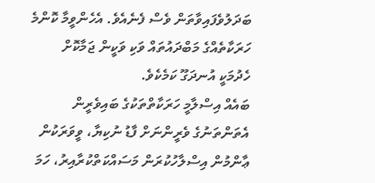ބަދަލުވެފައިވާތަން ވެސް ފެނެއެވެ. އެހެންވީމާ ކޮންމެ ހަރަކާތެއްގެ މަބްދައުތައް ވަކި ވަކީން ޖަމާކޮށް ހެދުމަކީ އުނދަގޫ ކަމެކެވެ.
ބައެއް އިސްލާމީ ހަރަކާތްތަކުގެ ބައިވެރީން އެތަންތަނުގެ ވެރީންނަށް ފާޑު ނުކިޔާ، ވީވަރަކުން ޢާންމުން އިސްލާހުކުރަން މަސައްކަތްކުރާއިރު، ހަމަ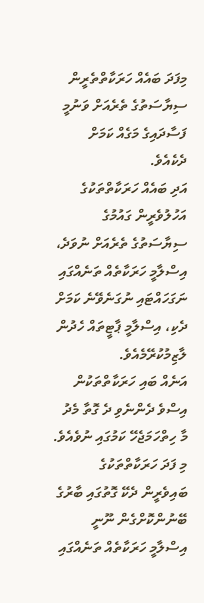މިފަދަ ބައެއް ހަރަކާތްތެރީން ސިޔާސަތުގެ ތެރެއަށް ވަނުމީ ފަސާދައިގެ މަގެއް ކަމަށް ދެކެއެވެ.
އަދި ބައެއް ހަރަކާތްތަކުގެ އަހުލުވެރީން ގައުމުގެ ސިޔާސަތުގެ ތެރެއަށް ނުވަދެ، އިސްލާމީ ހަރަކާތެއް ތަނެއްގައި ނަގަހައްޓައި ނުގަނެވޭނެ ކަމަށް ދެކި، އިސްލާމީ ޕާޓީތައް ހެދުން ލާޒިމުކުރޭމެއެވެ.
އަނެއް ބައި ހަރަކާތްތަކުން އިސްވެ ދެންނެވި ދެ ގޮތާ މެދު މާ ހިތްހަމަޖެހޭ ކަމުގައި ނުވެއެވެ. މި ފަދަ ހަރަކާތްތަކުގެ ބައިވެރީން ދެކޭ ގޮތުގައި ބާރުގެ ބޭނުންކޮށްގެން ނޫނީ އިސްލާމީ ހަރަކާތެއް ތަނެއްގައި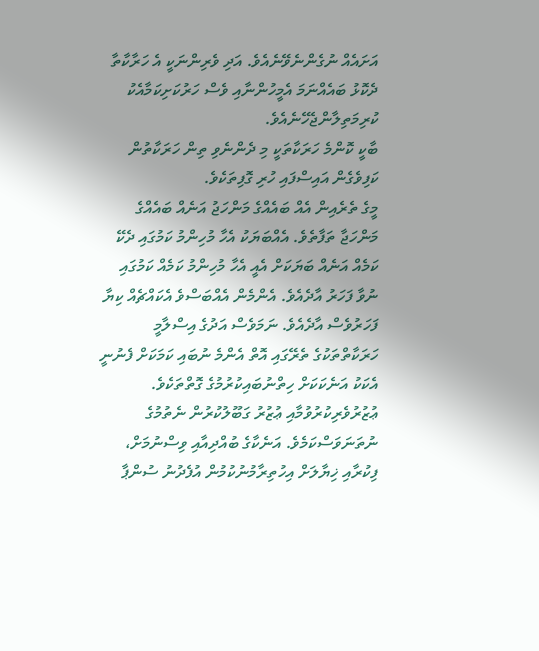އަށައެއް ނުގެންނެވޭނެއެވެ. އަދި ވެރިންނަކީ އެ ހަރާކާތާ ދެކޮޅު ބައެއްނަމަ އެމީހުންނާއި ވެސް ހަރުކަށިކަމާއެކު ކުރިމަތިލާންޖެހޭނެއެވެ.
ބާކީ ކޮންމެ ހަރަކާތަކީ މި ދެންނެވި ތިން ހަރަކާތުން ކަފިވެގެން އައިސްފައި ހުރި ގޮފިތަކެވެ.
މީގެ ތެރެއިން އެއް ބައެއްގެ މަންހަޖު އަނެއް ބައެއްގެ މަންހަޖާ ތަފާތެވެ. އެއްބަޔަކު އެހާ މުހިންމު ކަމުގައި ދެކޭ ކަމެއް އަނެއް ބަޔަކަށް އެއީ އެހާ މުހިންމު ކަމެއް ކަމުގައި ނުވާ ފަހަރު އާދެއެވެ. އެންމެން އެއްބަސްވެ އެކައްޗެއް ކިޔާ ފަހަރުވެސް އާދެއެވެ. ނަމަވެސް އަދުގެ އިސްލާމީ ހަރަކާތްތަކުގެ ތެރޭގައި އޮތް އެންމެ ނުބައި ކަމަކަށް ފެނުނީ އެކަކު އަނެކަކަށް ހިތްނުބައިކުރުމުގެ ގޮތްތަކެވެ. ޢުޒުރުވެރިކުރުވުމާއި ޢުޒުރު ގަބޫލުކުރުން ނެތުމުގެ ނުތަނަވަސްކަމެވެ. އަނެކާގެ ބުއްދިއާއި ވިސްނުމަށް، ފިކުރާއި ޚިޔާލަށް އިހުތިރާމުނުކުމުން އުފެދުނު ސުންޕާ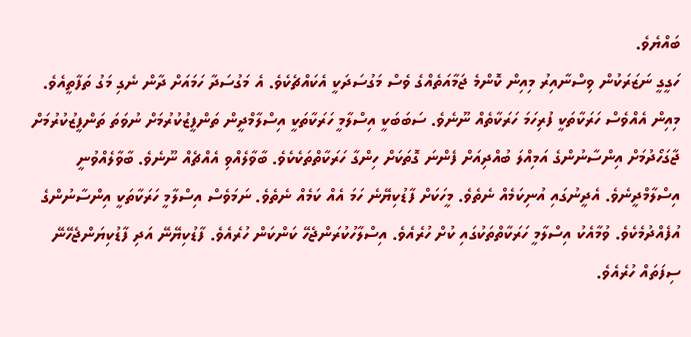ބައްޔެވެ.
ހަގީގީ ނަޒަރަކުން ވިސްނާއިރު މިއިން ކޮންމެ ޖަމާއަތެއްގެ ވެސް މަގުސަދަކީ އެކައްޗެކެވެ. އެ މަގުސަދާ ހަމައަށް ދާން ނެގި މަގު ތަފާތީއެވެ.
މިއިން އެއްވެސް ހަރަކާތަކީ ފުރިހަމަ ހަރަކާތެއް ނޫނެވެ. ސަބަބަކީ އިސްލާމީ ހަރަކާތަކީ އިސްލާމްދީން ތަންފީޒުކުރުމަށް ނުވަތަ ތަންފީޒުކުރުމަށް ޖާގަހޯދުމަށް އިންސާނުންގެ އަމިއްލަ ބުއްދިއަށް ފެންނަ ގޮތަކަށް ހިންގާ ހަރަކާތްތަކެކެވެ. ބާވާލެއްވި އެއްޗެއް ނޫނެވެ. ބާވާލެއްވުނީ އިސްލާމްދީނެވެ. އެދީނުގައި އުނިކަމެއް ނެތެވެ. މީހަކަށް ފާޑުކިޔޭނެ ހަމަ އެއް ކަމެއް ނެތެވެ. ނަމަވެސް އިސްލާމީ ހަރަކާތަކީ އިންސާނުންގެ އުފެއްދުމެކެވެ. ވުމާއެކު އިސްލާމީ ހަރަކާތްތަކުގައި ކުށް ހުރެއެވެ. އިސްލާހުކުރަންޖެހޭ ކަންކަން ހުރެއެވެ. ފާޑުކިޔޭނޭ އަދި ފާޑުކިޔަންޖެހޭނޭ ސިފަތައް ހުރެއެވެ.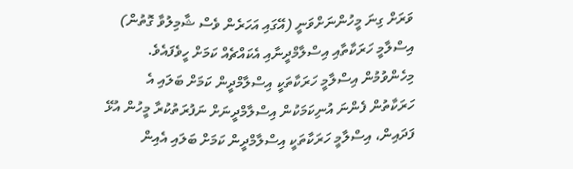ވަރަށް ގިނަ މީހުންނަށްވަނީ (އޭގައި އަހަރެން ވެސް ޝާމިލުވާ ގޮތުން) އިސްލާމީ ހަރަކާތާއި އިސްލާމްދީނާއި އެކައްޗެއް ކަމަށް ހީވެފައެވެ. މިހެންވުމުން އިސްލާމީ ހަރަކާތަކީ އިސްލާމްދީން ކަމަށް ބަލައި އެ ހަރަކާތުން ފެންނަ އުނިކަމަކުން އިސްލާމްދީނަށް ނަފުރަތުކުރާ މީހުން އުޅޭ ފަދައިން، އިސްލާމީ ހަރަކާތަކީ އިސްލާމްދީން ކަމަށް ބަލައި އެއިން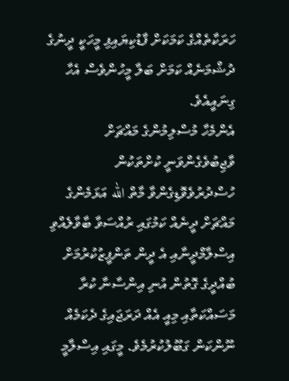ހަރަކާތެއްގެ ކަމަކަށް ފާޑުކިޔައިފި މީހަކީ ދީނުގެ ދުޝްމަނެއް ކަމަށް ބަލާ މީހުންވެސް އެހާ ގިނައީއެވެ.
އެންމެހާ މުސްލިމުންގެ މައްޗަށް ވާޖިބުވެގެންވަނީ ކުށްތަކުން ހުސްދުރުވެވޮޑިގެންވާ މާތް الله އަޅަމެންގެ މައްޗަށް ދީނެއް ކަމުގައި ރުއްސަވާ ބާވާލެއްވި އިސްލާމްދީނާއި އެ ދީން ތަންފީޒުކުރުމަށް ބުއްދީގެ ގޮތުން އުނި އިންސާނާ ކުރާ މަސައްކަތާއި މިއީ އެއް ދަރަޖައިގެ ދެކަމެއް ނޫންކަން ގަބޫލުކުރުމެވެ. މީގައި އިސްލާމީ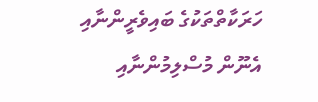ހަރަކާތްތަކުގެ ބައިވެރީންނާއި އެނޫން މުސްލިމުންނާއި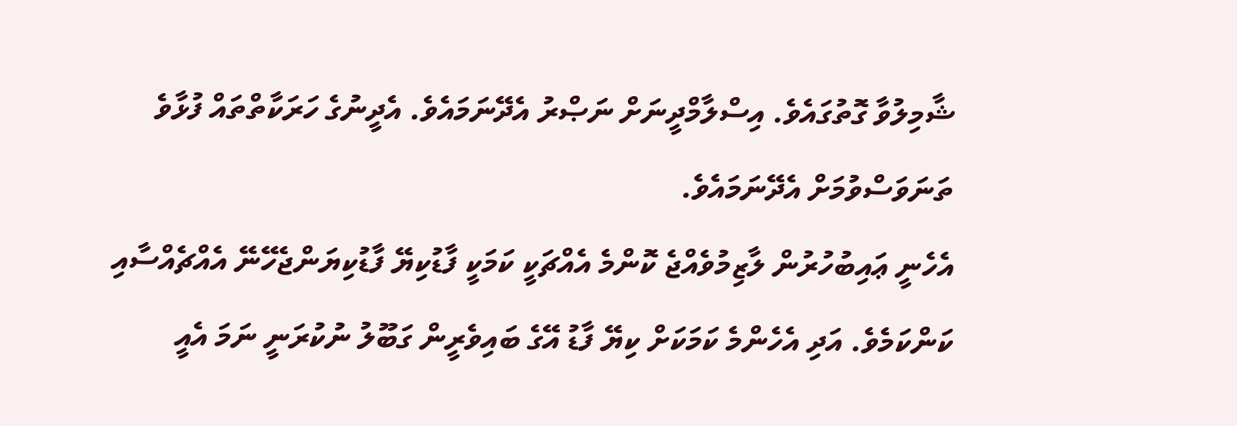ޝާމިލުވާ ގޮތުގައެވެ. އިސްލާމްދީނަށް ނަޞްރު އެދޭނަމައެވެ. އެދީނުގެ ހަރަކާތްތައް ފުޅާވެ ތަނަވަސްވުމަށް އެދޭނަމައެވެ.
އެހެނީ ޢައިބުހުރުން ލާޒިމުވެއްޖެ ކޮންމެ އެއްޗަކީ ކަމަކީ ފާޑުކިޔޭ ފާޑުކިޔަންޖެހޭނޭ އެއްޗެއްސާއި ކަންކަމެވެ. އަދި އެހެންމެ ކަމަކަށް ކިޔޭ ފާޑު އޭގެ ބައިވެރީން ގަބޫލު ނުކުރަނީ ނަމަ އެއީ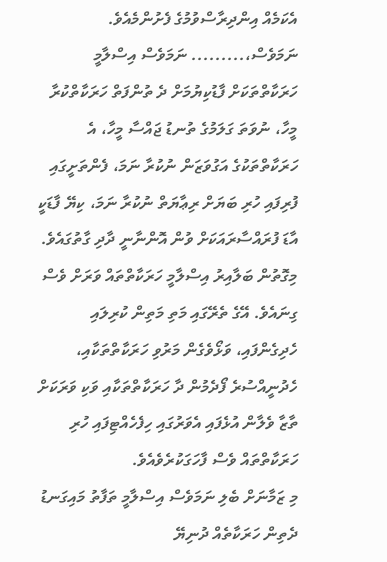އެކަމެއް އިންދިރާސްވުމުގެ ފެށުންމެއެވެ.
ނަމަވެސް،......... ނަމަވެސް އިސްލާމީ ހަރަކާތްތަކަށް ފާޑުކިޔުމަށް ދެ ތުންފަތް ހަރަކާތްކުރާ މީހާ، ނުވަތަ ގަލަމުގެ ތުނޑު ޖައްސާ މީހާ، އެ ހަރަކާތްތަކުގެ އަގުވަޒަން ނުކުރާ ނަމަ، ފެންތަށީގައި ފުރިފައި ހުރި ބަޔަށް ރިޢާޔަތް ނުކުރާ ނަމަ، ކިޔޭ ފާޑަކީ އާޑަ ފުރައްސާރައަކަށް ވުން އޮންނާނީ ދާދި ގާތުގައެވެ.
މިގޮތުން ބަލާއިރު އިސްލާމީ ހަރަކާތްތައް ވަރަށް ވެސް ގިނައެވެ. އޭގެ ތެރޭގައި މަތި މަތިން ކުރިލައި ހެދިގެންފައި، ވަޅޯވެގެން މަރުވި ހަރަކާތްތަކާއި، ހެދުނީއްސުރެ ފޯދެމުން ދާ ހަރަކާތްތަކާއި ވަކި ވަރަކަށް ތާޒާ ވެލާން އުޅެފައި އެވަރުގައި ހިފެހެއްޓިފައި ހުރި ހަރަކާތްތައް ވެސް ފާހަގަކުރެވެއެވެ.
މި ޒަމާނަށް ބެލި ނަމަވެސް އިސްލާމީ ތަފާތު މައިގަނޑު ދެތިން ހަރަކާތެއް ދުނިޔޭ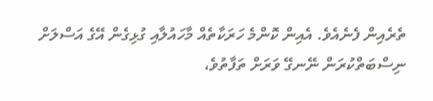ތެރެއިން ފެނެއެވެ. އެއިން ކޮންމެ ހަރަކާތެއް މާހައުލާއި ގުޅިގެން އޭގެ އަސްލަށް ނިސްބަތްކުރަން ނޭނގޭ ވަރަށް ތަފާތުވެ،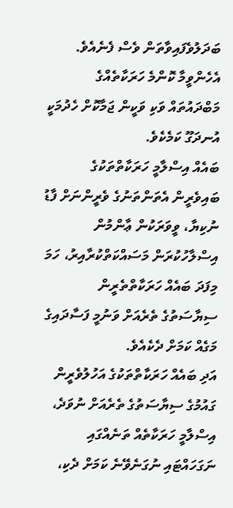ބަދަލުވެފައިވާތަން ވެސް ފެނެއެވެ. އެހެންވީމާ ކޮންމެ ހަރަކާތެއްގެ މަބްދައުތައް ވަކި ވަކީން ޖަމާކޮށް ހެދުމަކީ އުނދަގޫ ކަމެކެވެ.
ބައެއް އިސްލާމީ ހަރަކާތްތަކުގެ ބައިވެރީން އެތަންތަނުގެ ވެރީންނަށް ފާޑު ނުކިޔާ، ވީވަރަކުން ޢާންމުން އިސްލާހުކުރަން މަސައްކަތްކުރާއިރު، ހަމަ މިފަދަ ބައެއް ހަރަކާތްތެރީން ސިޔާސަތުގެ ތެރެއަށް ވަނުމީ ފަސާދައިގެ މަގެއް ކަމަށް ދެކެއެވެ.
އަދި ބައެއް ހަރަކާތްތަކުގެ އަހުލުވެރީން ގައުމުގެ ސިޔާސަތުގެ ތެރެއަށް ނުވަދެ، އިސްލާމީ ހަރަކާތެއް ތަނެއްގައި ނަގަހައްޓައި ނުގަނެވޭނެ ކަމަށް ދެކި،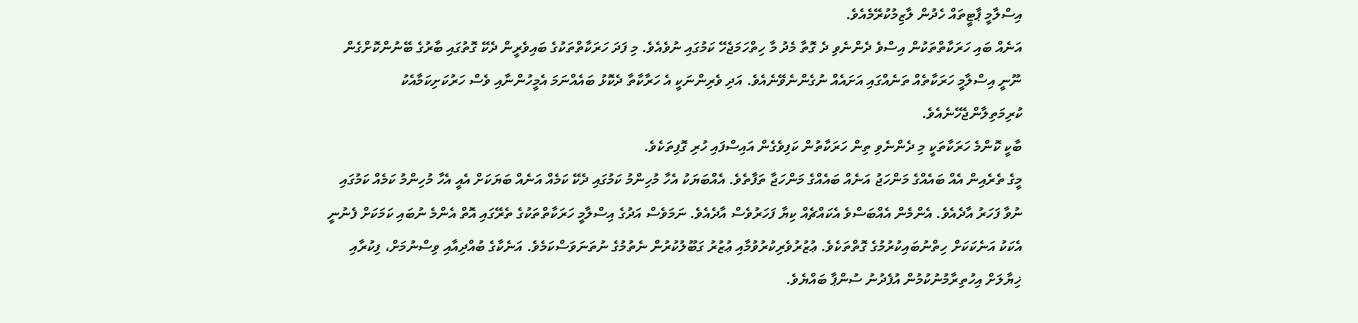އިސްލާމީ ޕާޓީތައް ހެދުން ލާޒިމުކުރޭމެއެވެ.
އަނެއް ބައި ހަރަކާތްތަކުން އިސްވެ ދެންނެވި ދެ ގޮތާ މެދު މާ ހިތްހަމަޖެހޭ ކަމުގައި ނުވެއެވެ. މި ފަދަ ހަރަކާތްތަކުގެ ބައިވެރީން ދެކޭ ގޮތުގައި ބާރުގެ ބޭނުންކޮށްގެން ނޫނީ އިސްލާމީ ހަރަކާތެއް ތަނެއްގައި އަށައެއް ނުގެންނެވޭނެއެވެ. އަދި ވެރިންނަކީ އެ ހަރާކާތާ ދެކޮޅު ބައެއްނަމަ އެމީހުންނާއި ވެސް ހަރުކަށިކަމާއެކު ކުރިމަތިލާންޖެހޭނެއެވެ.
ބާކީ ކޮންމެ ހަރަކާތަކީ މި ދެންނެވި ތިން ހަރަކާތުން ކަފިވެގެން އައިސްފައި ހުރި ގޮފިތަކެވެ.
މީގެ ތެރެއިން އެއް ބައެއްގެ މަންހަޖު އަނެއް ބައެއްގެ މަންހަޖާ ތަފާތެވެ. އެއްބަޔަކު އެހާ މުހިންމު ކަމުގައި ދެކޭ ކަމެއް އަނެއް ބަޔަކަށް އެއީ އެހާ މުހިންމު ކަމެއް ކަމުގައި ނުވާ ފަހަރު އާދެއެވެ. އެންމެން އެއްބަސްވެ އެކައްޗެއް ކިޔާ ފަހަރުވެސް އާދެއެވެ. ނަމަވެސް އަދުގެ އިސްލާމީ ހަރަކާތްތަކުގެ ތެރޭގައި އޮތް އެންމެ ނުބައި ކަމަކަށް ފެނުނީ އެކަކު އަނެކަކަށް ހިތްނުބައިކުރުމުގެ ގޮތްތަކެވެ. ޢުޒުރުވެރިކުރުވުމާއި ޢުޒުރު ގަބޫލުކުރުން ނެތުމުގެ ނުތަނަވަސްކަމެވެ. އަނެކާގެ ބުއްދިއާއި ވިސްނުމަށް، ފިކުރާއި ޚިޔާލަށް އިހުތިރާމުނުކުމުން އުފެދުނު ސުންޕާ ބައްޔެވެ.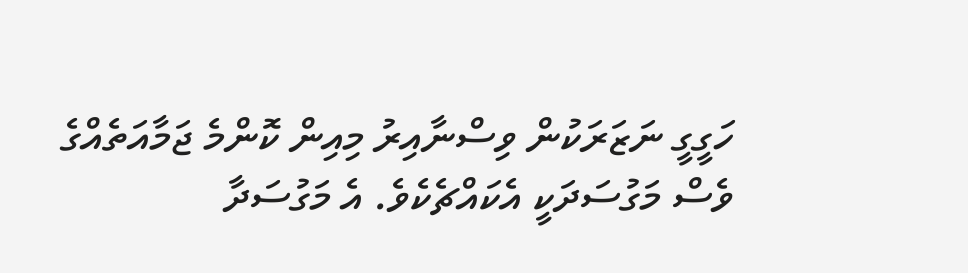ހަގީގީ ނަޒަރަކުން ވިސްނާއިރު މިއިން ކޮންމެ ޖަމާއަތެއްގެ ވެސް މަގުސަދަކީ އެކައްޗެކެވެ. އެ މަގުސަދާ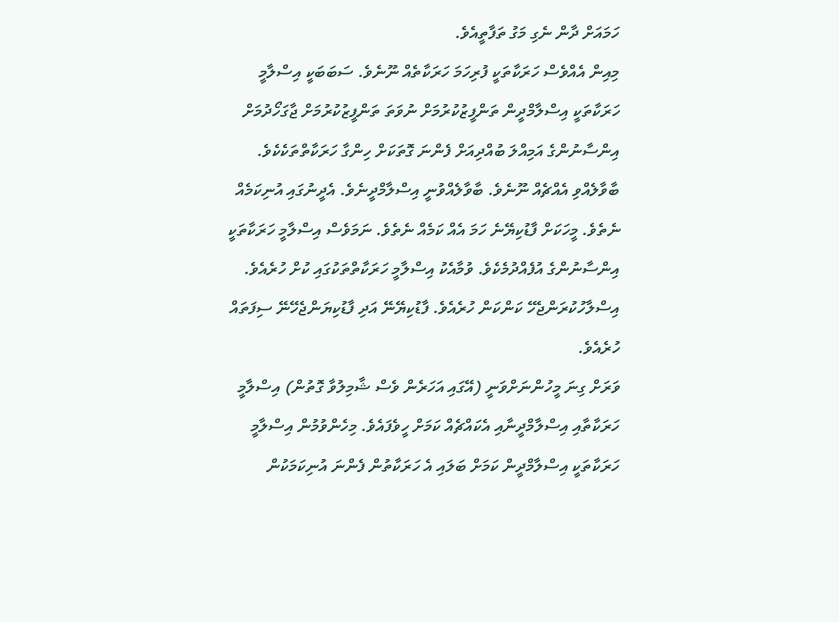ހަމައަށް ދާން ނެގި މަގު ތަފާތީއެވެ.
މިއިން އެއްވެސް ހަރަކާތަކީ ފުރިހަމަ ހަރަކާތެއް ނޫނެވެ. ސަބަބަކީ އިސްލާމީ ހަރަކާތަކީ އިސްލާމްދީން ތަންފީޒުކުރުމަށް ނުވަތަ ތަންފީޒުކުރުމަށް ޖާގަހޯދުމަށް އިންސާނުންގެ އަމިއްލަ ބުއްދިއަށް ފެންނަ ގޮތަކަށް ހިންގާ ހަރަކާތްތަކެކެވެ. ބާވާލެއްވި އެއްޗެއް ނޫނެވެ. ބާވާލެއްވުނީ އިސްލާމްދީނެވެ. އެދީނުގައި އުނިކަމެއް ނެތެވެ. މީހަކަށް ފާޑުކިޔޭނެ ހަމަ އެއް ކަމެއް ނެތެވެ. ނަމަވެސް އިސްލާމީ ހަރަކާތަކީ އިންސާނުންގެ އުފެއްދުމެކެވެ. ވުމާއެކު އިސްލާމީ ހަރަކާތްތަކުގައި ކުށް ހުރެއެވެ. އިސްލާހުކުރަންޖެހޭ ކަންކަން ހުރެއެވެ. ފާޑުކިޔޭނޭ އަދި ފާޑުކިޔަންޖެހޭނޭ ސިފަތައް ހުރެއެވެ.
ވަރަށް ގިނަ މީހުންނަށްވަނީ (އޭގައި އަހަރެން ވެސް ޝާމިލުވާ ގޮތުން) އިސްލާމީ ހަރަކާތާއި އިސްލާމްދީނާއި އެކައްޗެއް ކަމަށް ހީވެފައެވެ. މިހެންވުމުން އިސްލާމީ ހަރަކާތަކީ އިސްލާމްދީން ކަމަށް ބަލައި އެ ހަރަކާތުން ފެންނަ އުނިކަމަކުން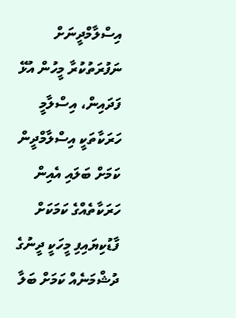އިސްލާމްދީނަށް ނަފުރަތުކުރާ މީހުން އުޅޭ ފަދައިން، އިސްލާމީ ހަރަކާތަކީ އިސްލާމްދީން ކަމަށް ބަލައި އެއިން ހަރަކާތެއްގެ ކަމަކަށް ފާޑުކިޔައިފި މީހަކީ ދީނުގެ ދުޝްމަނެއް ކަމަށް ބަލާ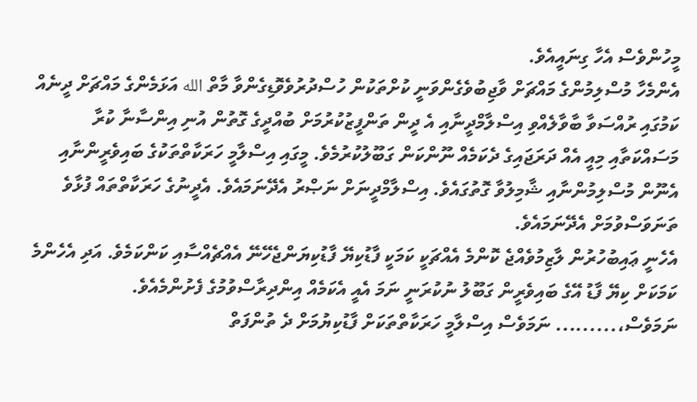މީހުންވެސް އެހާ ގިނައީއެވެ.
އެންމެހާ މުސްލިމުންގެ މައްޗަށް ވާޖިބުވެގެންވަނީ ކުށްތަކުން ހުސްދުރުވެވޮޑިގެންވާ މާތް الله އަޅަމެންގެ މައްޗަށް ދީނެއް ކަމުގައި ރުއްސަވާ ބާވާލެއްވި އިސްލާމްދީނާއި އެ ދީން ތަންފީޒުކުރުމަށް ބުއްދީގެ ގޮތުން އުނި އިންސާނާ ކުރާ މަސައްކަތާއި މިއީ އެއް ދަރަޖައިގެ ދެކަމެއް ނޫންކަން ގަބޫލުކުރުމެވެ. މީގައި އިސްލާމީ ހަރަކާތްތަކުގެ ބައިވެރީންނާއި އެނޫން މުސްލިމުންނާއި ޝާމިލުވާ ގޮތުގައެވެ. އިސްލާމްދީނަށް ނަޞްރު އެދޭނަމައެވެ. އެދީނުގެ ހަރަކާތްތައް ފުޅާވެ ތަނަވަސްވުމަށް އެދޭނަމައެވެ.
އެހެނީ ޢައިބުހުރުން ލާޒިމުވެއްޖެ ކޮންމެ އެއްޗަކީ ކަމަކީ ފާޑުކިޔޭ ފާޑުކިޔަންޖެހޭނޭ އެއްޗެއްސާއި ކަންކަމެވެ. އަދި އެހެންމެ ކަމަކަށް ކިޔޭ ފާޑު އޭގެ ބައިވެރީން ގަބޫލު ނުކުރަނީ ނަމަ އެއީ އެކަމެއް އިންދިރާސްވުމުގެ ފެށުންމެއެވެ.
ނަމަވެސް،......... ނަމަވެސް އިސްލާމީ ހަރަކާތްތަކަށް ފާޑުކިޔުމަށް ދެ ތުންފަތް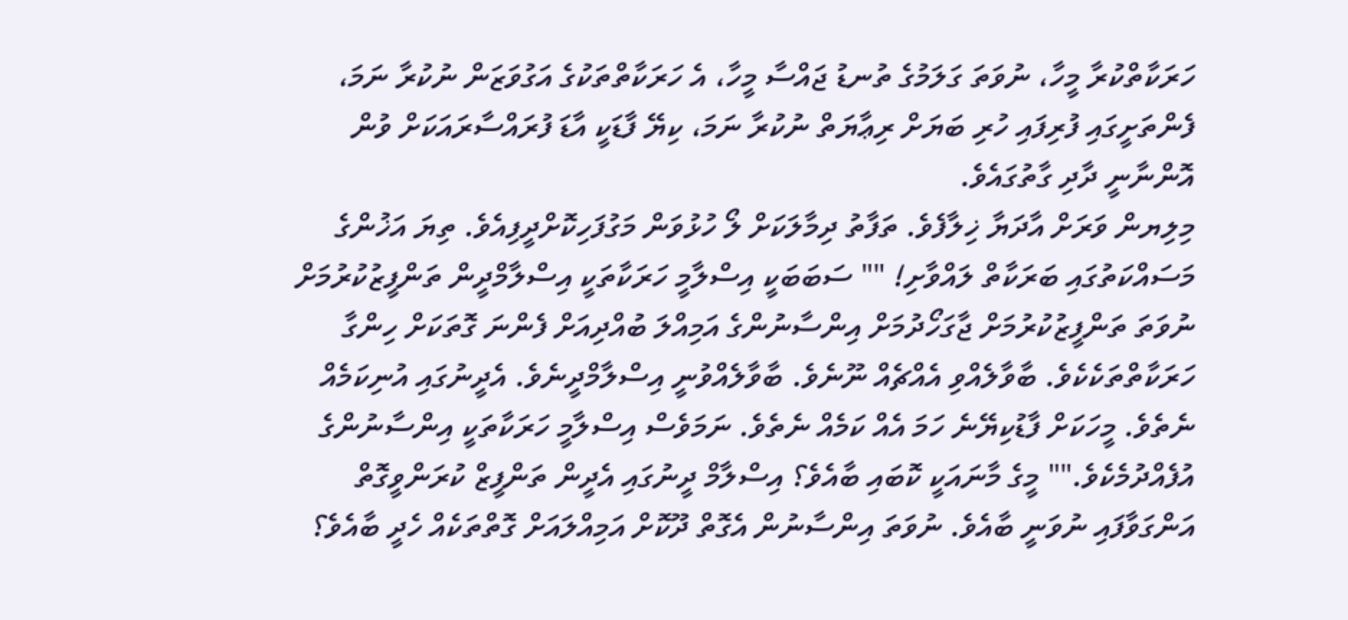ހަރަކާތްކުރާ މީހާ، ނުވަތަ ގަލަމުގެ ތުނޑު ޖައްސާ މީހާ، އެ ހަރަކާތްތަކުގެ އަގުވަޒަން ނުކުރާ ނަމަ، ފެންތަށީގައި ފުރިފައި ހުރި ބަޔަށް ރިޢާޔަތް ނުކުރާ ނަމަ، ކިޔޭ ފާޑަކީ އާޑަ ފުރައްސާރައަކަށް ވުން އޮންނާނީ ދާދި ގާތުގައެވެ.
މިލިޔން ވަރަށް އާދަޔާ ޚިލާފެވެ. ތަފާތު ދިމާލަކަށް ލޯ ހުޅުވަން މަގުފަހިކޮށްދީފިއެވެ. ތިޔަ އަޚުންގެ މަސައްކަތުގައި ބަރަކާތް ލައްވާށި! "" ސަބަބަކީ އިސްލާމީ ހަރަކާތަކީ އިސްލާމްދީން ތަންފީޒުކުރުމަށް ނުވަތަ ތަންފީޒުކުރުމަށް ޖާގަހޯދުމަށް އިންސާނުންގެ އަމިއްލަ ބުއްދިއަށް ފެންނަ ގޮތަކަށް ހިންގާ ހަރަކާތްތަކެކެވެ. ބާވާލެއްވި އެއްޗެއް ނޫނެވެ. ބާވާލެއްވުނީ އިސްލާމްދީނެވެ. އެދީނުގައި އުނިކަމެއް ނެތެވެ. މީހަކަށް ފާޑުކިޔޭނެ ހަމަ އެއް ކަމެއް ނެތެވެ. ނަމަވެސް އިސްލާމީ ހަރަކާތަކީ އިންސާނުންގެ އުފެއްދުމެކެވެ."" މީގެ މާނައަކީ ކޮބައި ބާއެވެ؟ އިސްލާމް ދީނުގައި އެދީން ތަންފީޒް ކުރަންވީގޮތް އަންގަވާފައި ނުވަނީ ބާއެވެ. ނުވަތަ އިންސާނުން އެގޮތް ދޫކޮށް އަމިއްލައަށް ގޮތްތަކެއް ހެދީ ބާއެވެ؟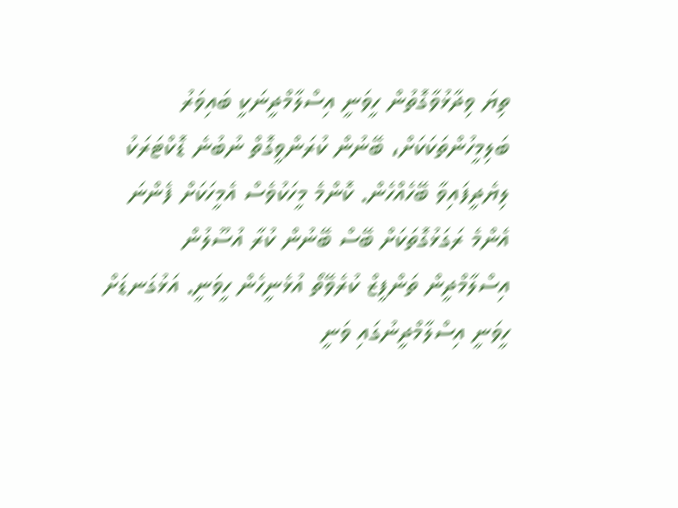ތިޔަ ވިދާޅުވާގޮތުން ހީވަނީ އިސްލާމްދީނަކީ ބައިވަރު ބަލިމީހުންތަކަކަށް، ބޭނުން ކުރަންވީގޮތް ނުބުނެ ޑޮކްޓަރަކު ލިޔެދީފައިވާ ބޭހެއްހެން. ކޮންމެ މީހަކުވެސް އެމީހަކަށް ފެންނަ އެންމެ ރަގަޅުގޮތަކަށް ބޭސް ބޭނުން ކުރާ އުސޫލުން އިސްލާމްދީން ތަންފީޒް ކުރެވޭތޯ އުޅެނީހެން ހީވަނީ. އަޅުގަނޑަށް ހީވަނީ އިސްލާމްދީނުގައި ވަނީ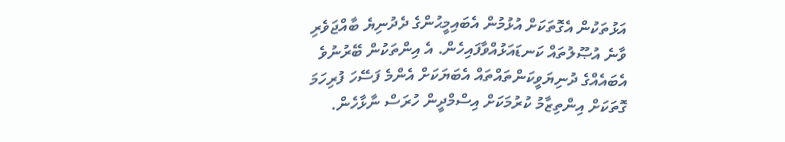އަޅުތަކުން އެގޮތަކަށް އުޅުމުން އެބައިމީޙުންގެ ދެދުނިޔެ ބާއްޖަވެރި ވާނެ އުޞޫލުތައް ކަނޑައަޅުއްވާފައިހެން. އެ އިންތަކުން ބޭރުނުވެ އެބައެއްގެ ދުނިޔަވީކަންތައްތައް އެބަޔަކަށް އެންމެ ފަސޭހަ ފުރިހަމަ ގޮތަކަށް އިންތިޒާމު ކުރުމަކަށް އިސްމްދީން ހުރަސް ނާޅާހެން.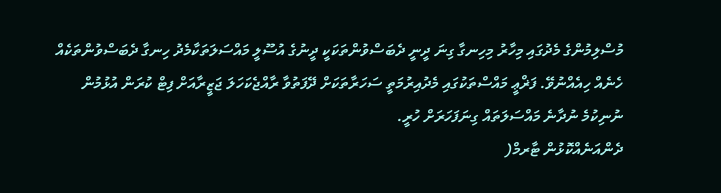މުސްލިމުންގެ މެދުގައި މިހާރު މިހިނގާ ގިނަ ދީނީ ދެބަސްވުންތަކަކީ ދީނުގެ އުސޫލީ މައްސަލަތަކާމެދު ހިނގާ ދެބަސްވުންތަކެއް ހެނެއް ހިއެއްނުވޭ. ފަޜްޢީ މައްސްތަކުގައި މެދުއިރުމަތީ ސަހަރާތަކަށް ދޭފަތުވާ ރާއްޖެކަހަލަ ޖަޒީރާއަށް ފިޓް ކުރަން އުޅުމުން ނުނިކުމެ ނުދާނެ މައްސަލަތައް ގިނަފަހަރަށް ހުރީ.
ދެންއަނެއްކޮޅުން ޓާރމް(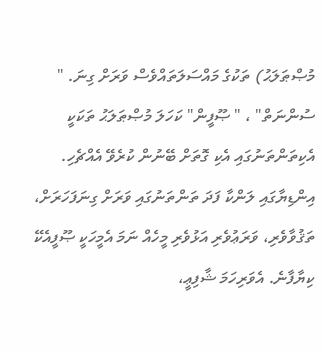މުޞްޠަލަޙު) ތަކުގެ މައްސަލަތައްވެސް ވަރަށް ގިނަ. " ސުންނަތް" ، " ޞޫފީން" ކަހަލަ މުޞްޠަލަޙު ތަކަކީ އެކިތަންތަނުގައި އެކި ގޮތަށް ބޭނުން ކުރެވޭ އެއްޗެހި. އިންޑިޔާގައި ލަންކާ ފަދަ ތަންތަނުގައި ވަރަށް ގިނަފަހަރަށް، ތަޤުވާވެރި، ވަރަޢުވެރި އަޅުވެރި މީހެއް ނަމަ އެމީހަކީ ޞޫފީއެކޭ ކިޔާފާނެ. އެވަރިހަމަ ޝާފިޢީ،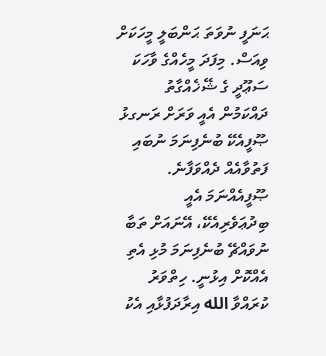ޙަނަފީ ނުވަތަ ޙަންބަލީ މީހަކަށް ވިއަސް. މިފަދަ މީހެއްގެ ވާހަކަ ސަޢޫދީ ގެ ޝޭޚެއްގާތު ދައްކަމުން އެއީ ވަރަށް ރަނގޅު ޞޫފީއެކޭ ބުނެފިނަމަ ނުބައި ފަތުވާއެއް ދެއްވަފާނެ. ޞޫފީއެއްނަމަ އެއީ ބިދުޢަވެރިއެކޭ، އޭނައަށް ތަބާ ނުވައްޗޭ ބުނެފިނަމަ މުޅި އެތި އެއްކޮށް އިޅުނީ. ހިތްވަރު ކުރައްވާ الله އިރާދަފުޅާއި އެކު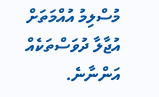މުސްލިމު އުއްމަތަށް އުޖާލާ ދުވަސްތަކެއް އަންނާނެ.